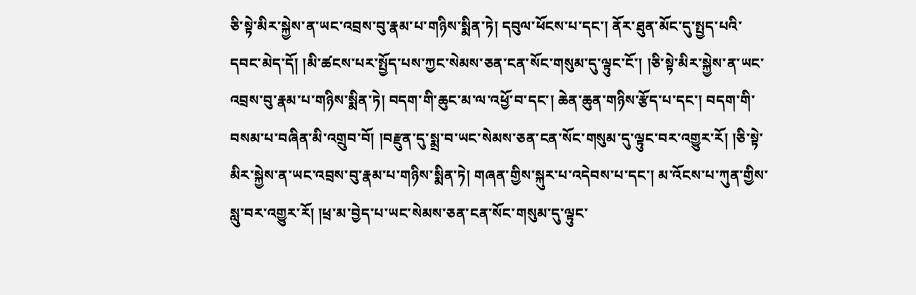ཅི་སྟེ་མིར་སྐྱེས་ན་ཡང་འབྲས་བུ་རྣམ་པ་གཉིས་སྨིན་ཏེ། དབུལ་ཕོངས་པ་དང་། ནོར་ཐུན་མོང་དུ་སྤྱད་པའི་དབང་མེད་དོ། །མི་ཚངས་པར་སྤྱོད་པས་ཀྱང་སེམས་ཅན་ངན་སོང་གསུམ་དུ་ལྟུང་ངོ་། །ཅི་སྟེ་མིར་སྐྱེས་ན་ཡང་འབྲས་བུ་རྣམ་པ་གཉིས་སྨིན་ཏེ། བདག་གི་ཆུང་མ་ལ་འཕྱོ་བ་དང་། ཆེན་ཆུན་གཉིས་རྩོད་པ་དང་། བདག་གི་བསམ་པ་བཞིན་མི་འགྲུབ་བོ། །བརྫུན་དུ་སྨྲ་བ་ཡང་སེམས་ཅན་ངན་སོང་གསུམ་དུ་ལྟུང་བར་འགྱུར་རོ། །ཅི་སྟེ་མིར་སྐྱེས་ན་ཡང་འབྲས་བུ་རྣམ་པ་གཉིས་སྨིན་ཏེ། གཞན་གྱིས་སྐུར་པ་འདེབས་པ་དང་། མ་འོངས་པ་ཀུན་གྱིས་སླུ་བར་འགྱུར་རོ། །ཕྲ་མ་བྱེད་པ་ཡང་སེམས་ཅན་ངན་སོང་གསུམ་དུ་ལྟུང་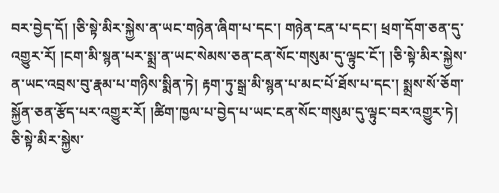བར་བྱེད་དོ། །ཅི་སྟེ་མིར་སྐྱེས་ན་ཡང་གཉེན་ཞིག་པ་དང་། གཉེན་ངན་པ་དང་། ཕྲག་དོག་ཅན་དུ་འགྱུར་རོ། །ངག་མི་སྙན་པར་སྨྲ་ན་ཡང་སེམས་ཅན་ངན་སོང་གསུམ་དུ་ལྟུང་ངོ་། །ཅི་སྟེ་མིར་སྐྱེས་ན་ཡང་འབྲས་བུ་རྣམ་པ་གཉིས་སྨིན་ཏེ། རྟག་ཏུ་སྒྲ་མི་སྙན་པ་མང་པོ་ཐོས་པ་དང་། སྨྲས་སོ་ཅོག་སྐྱོན་ཅན་རྩོད་པར་འགྱུར་རོ། །ཚིག་ཁྱལ་པ་བྱེད་པ་ཡང་ངན་སོང་གསུམ་དུ་ལྟུང་བར་འགྱུར་ཏེ། ཅི་སྟེ་མིར་སྐྱེས་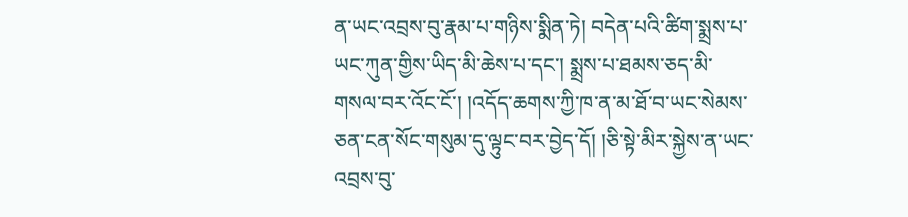ན་ཡང་འབྲས་བུ་རྣམ་པ་གཉིས་སྨིན་ཏེ། བདེན་པའི་ཚིག་སྨྲས་པ་ཡང་ཀུན་གྱིས་ཡིད་མི་ཆེས་པ་དང་། སྨྲས་པ་ཐམས་ཅད་མི་གསལ་བར་འོང་ངོ་། །འདོད་ཆགས་ཀྱི་ཁ་ན་མ་ཐོ་བ་ཡང་སེམས་ཅན་ངན་སོང་གསུམ་དུ་ལྟུང་བར་བྱེད་དོ། །ཅི་སྟེ་མིར་སྐྱེས་ན་ཡང་འབྲས་བུ་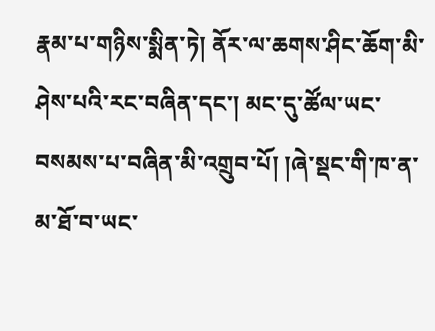རྣམ་པ་གཉིས་སྨིན་ཏེ། ནོར་ལ་ཆགས་ཤིང་ཆོག་མི་ཤེས་པའི་རང་བཞིན་དང་། མང་དུ་ཚོལ་ཡང་བསམས་པ་བཞིན་མི་འགྲུབ་པོ། །ཞེ་སྡང་གི་ཁ་ན་མ་ཐོ་བ་ཡང་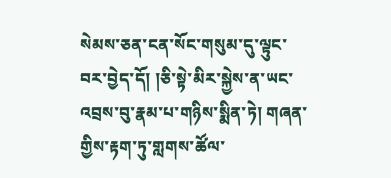སེམས་ཅན་ངན་སོང་གསུམ་དུ་ལྟུང་བར་བྱེད་དོ། །ཅི་སྟེ་མིར་སྐྱེས་ན་ཡང་འབྲས་བུ་རྣམ་པ་གཉིས་སྨིན་ཏེ། གཞན་གྱིས་རྟག་ཏུ་གླགས་ཚོལ་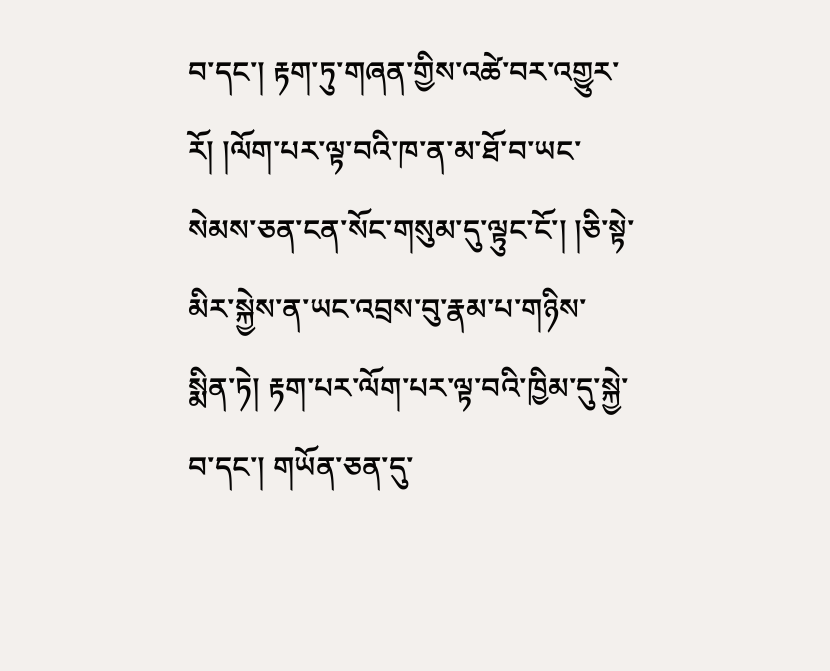བ་དང་། རྟག་ཏུ་གཞན་གྱིས་འཚེ་བར་འགྱུར་རོ། །ལོག་པར་ལྟ་བའི་ཁ་ན་མ་ཐོ་བ་ཡང་སེམས་ཅན་ངན་སོང་གསུམ་དུ་ལྟུང་ངོ་། །ཅི་སྟེ་མིར་སྐྱེས་ན་ཡང་འབྲས་བུ་རྣམ་པ་གཉིས་སྨིན་ཏེ། རྟག་པར་ལོག་པར་ལྟ་བའི་ཁྱིམ་དུ་སྐྱེ་བ་དང་། གཡོན་ཅན་དུ་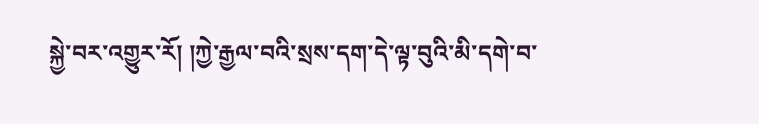སྐྱེ་བར་འགྱུར་རོ། །ཀྱེ་རྒྱལ་བའི་སྲས་དག་དེ་ལྟ་བུའི་མི་དགེ་བ་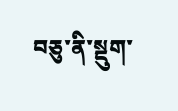བཅུ་ནི་སྡུག་